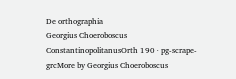De orthographia
Georgius Choeroboscus ConstantinopolitanusOrth 190 · pg-scrape-grcMore by Georgius Choeroboscus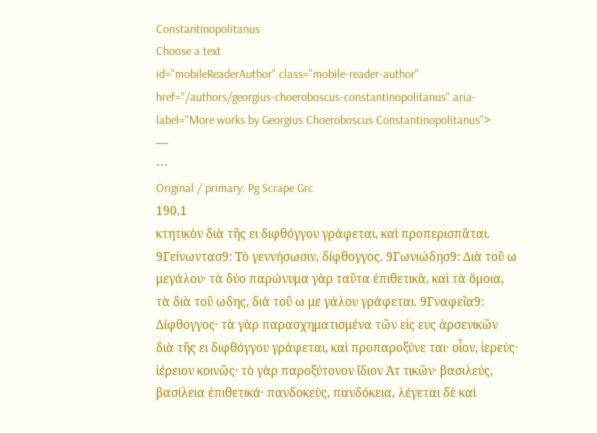Constantinopolitanus
Choose a text
id="mobileReaderAuthor" class="mobile-reader-author" href="/authors/georgius-choeroboscus-constantinopolitanus" aria-label="More works by Georgius Choeroboscus Constantinopolitanus">
—
⋯
Original / primary: Pg Scrape Grc
190.1
κτητικὸν διὰ τῆς ει διφθόγγου γράφεται, καὶ προπερισπᾶται. 9Γείνωντασ9: Τὸ γεννήσωσιν, δίφθογγος. 9Γωνιώδησ9: Διὰ τοῦ ω μεγάλου· τὰ δύο παρώνυμα γὰρ ταῦτα ἐπιθετικὰ, καὶ τὰ ὅμοια, τὰ διὰ τοῦ ωδης, διὰ τοῦ ω με γάλου γράφεται. 9Γναφεῖα9: Δίφθογγος· τὰ γὰρ παρασχηματισμένα τῶν εἰς ευς ἀρσενικῶν διὰ τῆς ει διφθόγγου γράφεται, καὶ προπαροξύνε ται· οἷον, ἱερεύς· ἱέρειον κοινῶς· τὸ γὰρ παροξύτονον ἴδιον Ἀτ τικῶν· βασιλεύς, βασίλεια ἐπιθετικά· πανδοκεὺς, πανδόκεια, λέγεται δὲ καὶ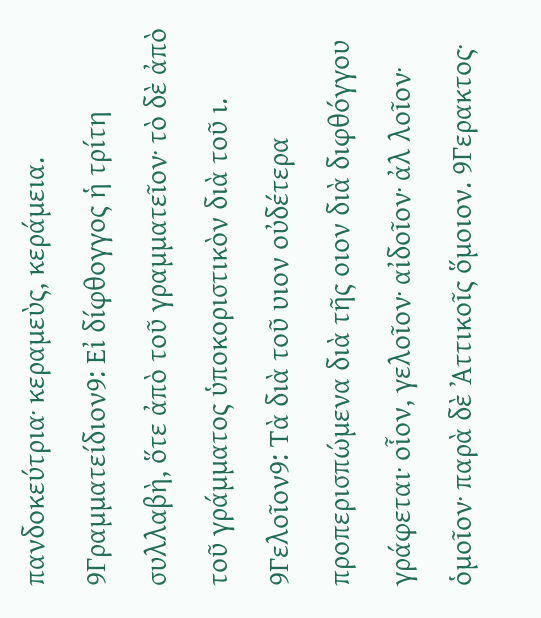πανδοκεύτρια· κεραμεὺς, κεράμεια. 9Γραμματείδιον9: Εἰ δίφθογγος ἡ τρίτη συλλαβὴ, ὅτε ἀπὸ τοῦ γραμματεῖον· τὸ δὲ ἀπὸ τοῦ γράμματος ὑποκοριστικὸν διὰ τοῦ ι. 9Γελοῖον9: Τὰ διὰ τοῦ υιον οὐδέτερα προπερισπώμενα διὰ τῆς οιον διὰ διφθόγγου γράφεται· οἷον, γελοῖον· αἰδοῖον· ἀλ λοῖον· ὁμοῖον· παρὰ δὲ Ἀττικοῖς ὅμοιον. 9Γερακτος·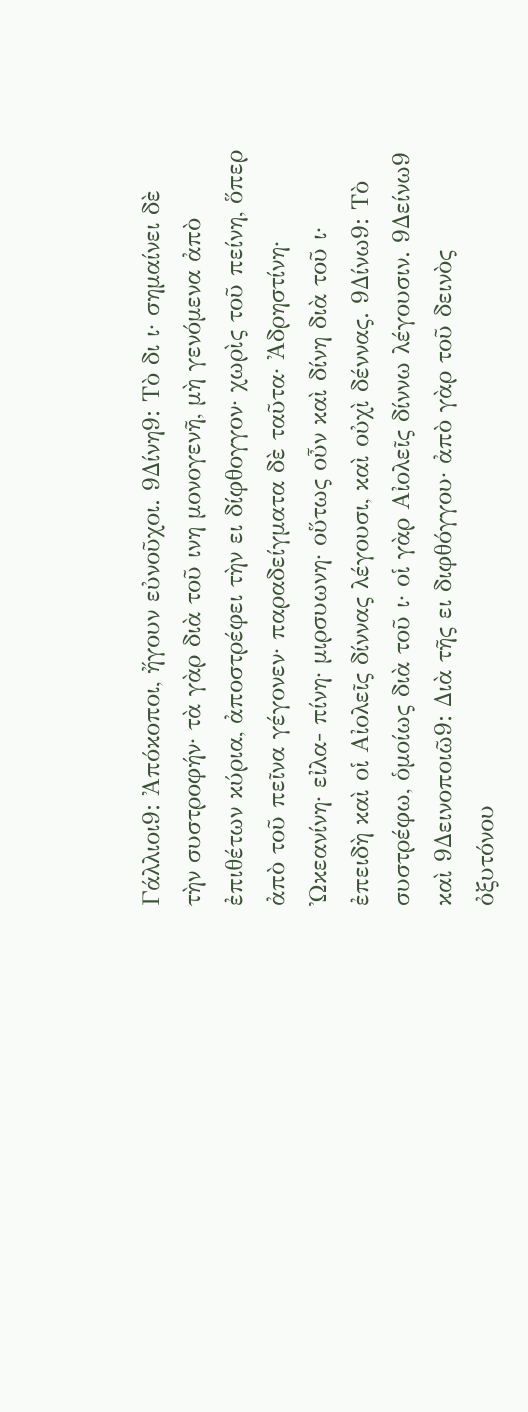Γάλλιοι9: Ἀπόκοποι, ἤγουν εὐνοῦχοι. 9Δίνη9: Τὸ δι ι· σημαίνει δὲ τὴν συστροφήν· τὰ γὰρ διὰ τοῦ ινη μονογενῆ, μὴ γενόμενα ἀπὸ ἐπιθέτων κύρια, ἀποστρέφει τὴν ει δίφθογγον· χωρὶς τοῦ πείνη, ὅπερ ἀπὸ τοῦ πεῖνα γέγονεν· παραδείγματα δὲ ταῦτα· Ἀδρηστίνη· Ὠκεανίνη· εἰλα- πίνη· μιρσυωνη· οὕτως οὖν καὶ δίνη διὰ τοῦ ι· ἐπειδὴ καὶ οἱ Αἰολεῖς δίννας λέγουσι, καὶ οὐχὶ δέννας. 9Δίνω9: Τὸ συστρέφω, ὁμοίως διὰ τοῦ ι· οἱ γὰρ Αἰολεῖς δίννω λέγουσιν. 9Δείνω9 καὶ 9Δεινοποιῶ9: Διὰ τῆς ει διφθόγγου· ἀπὸ γὰρ τοῦ δεινὸς ὀξυτόνου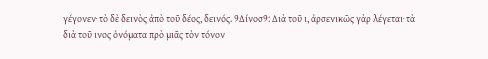γέγονεν· τὸ δὲ δεινὸς ἀπὸ τοῦ δέος, δεινός. 9Δίνοσ9: Διὰ τοῦ ι, ἀρσενικῶς γὰρ λέγεται· τὰ διὰ τοῦ ινος ὀνόματα πρὸ μιᾶς τὸν τόνον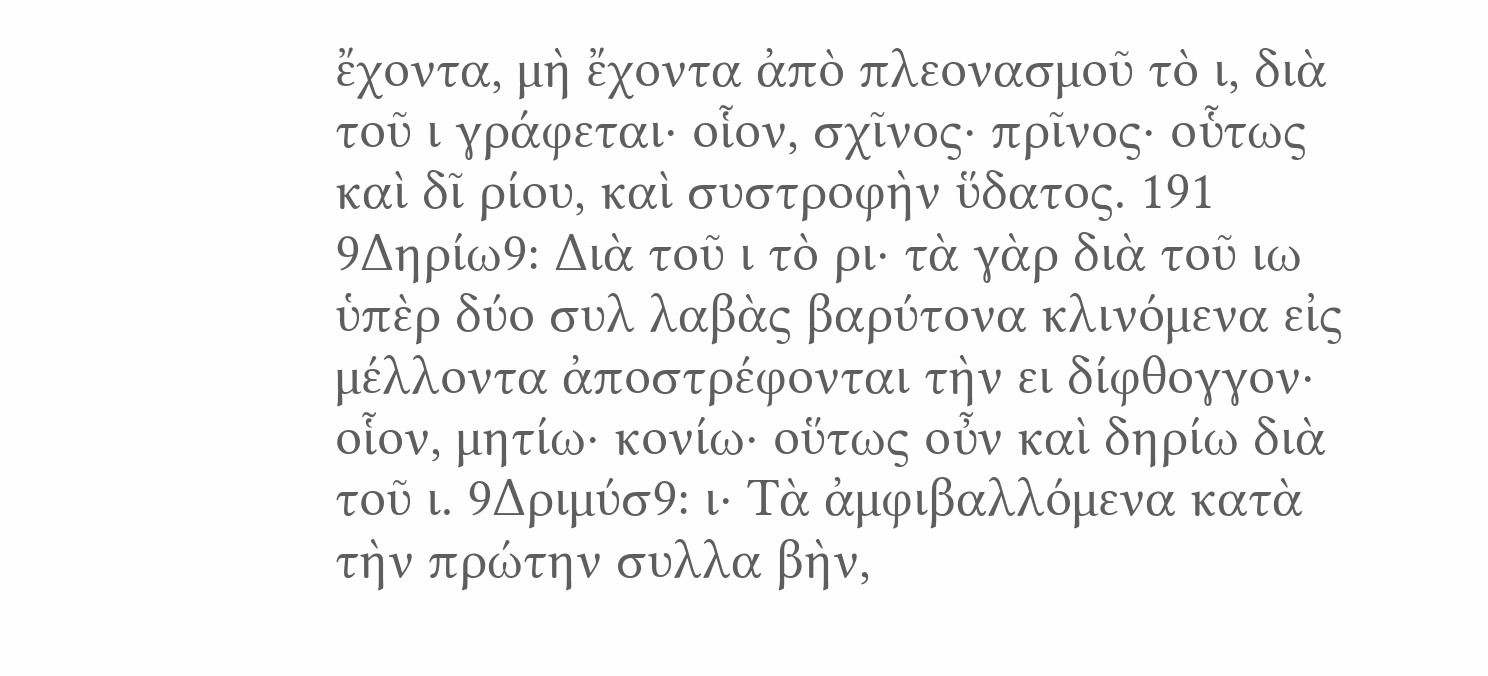ἔχοντα, μὴ ἔχοντα ἀπὸ πλεονασμοῦ τὸ ι, διὰ τοῦ ι γράφεται· οἷον, σχῖνος· πρῖνος· οὗτως καὶ δῖ ρίου, καὶ συστροφὴν ὕδατος. 191 9Δηρίω9: Διὰ τοῦ ι τὸ ρι· τὰ γὰρ διὰ τοῦ ιω ὑπὲρ δύο συλ λαβὰς βαρύτονα κλινόμενα εἰς μέλλοντα ἀποστρέφονται τὴν ει δίφθογγον· οἷον, μητίω· κονίω· οὕτως οὖν καὶ δηρίω διὰ τοῦ ι. 9Δριμύσ9: ι· Τὰ ἀμφιβαλλόμενα κατὰ τὴν πρώτην συλλα βὴν,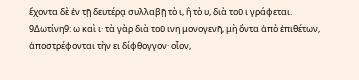ἔχοντα δὲ ἐν τῇ δευτέρᾳ συλλαβῇ τὸ ι, ἢ τὸ υ, διὰ τοῦ ι γράφεται. 9Δωτίνη9: ω καὶ ι· τὰ γὰρ διὰ τοῦ ινη μονογενῆ, μὴ ὄντα ἀπὸ ἐπιθέτων, ἀποστρέφονται τὴν ει δίφθογγον· οἷον,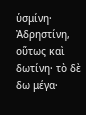ὑσμίνη· Ἀδρηστίνη, οὕτως καὶ δωτίνη· τὸ δὲ δω μέγα·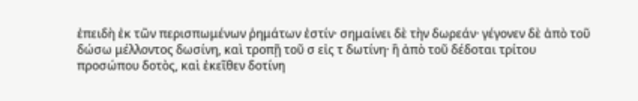ἐπειδὴ ἐκ τῶν περισπωμένων ῥημάτων ἐστίν· σημαίνει δὲ τὴν δωρεάν· γέγονεν δὲ ἀπὸ τοῦ δώσω μέλλοντος δωσίνη, καὶ τροπῇ τοῦ σ εἰς τ δωτίνη· ἢ ἀπὸ τοῦ δέδοται τρίτου προσώπου δοτὸς, καὶ ἐκεῖθεν δοτίνη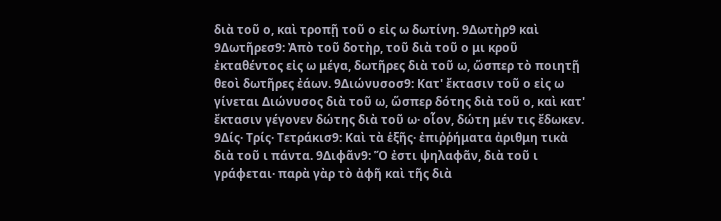διὰ τοῦ ο, καὶ τροπῇ τοῦ ο εἰς ω δωτίνη. 9Δωτὴρ9 καὶ 9Δωτῆρεσ9: Ἀπὸ τοῦ δοτὴρ, τοῦ διὰ τοῦ ο μι κροῦ ἐκταθέντος εἰς ω μέγα, δωτῆρες διὰ τοῦ ω, ὥσπερ τὸ ποιητῇ θεοὶ δωτῆρες ἐάων. 9Διώνυσοσ9: Κατ' ἔκτασιν τοῦ ο εἰς ω γίνεται Διώνυσος διὰ τοῦ ω, ὥσπερ δότης διὰ τοῦ ο, καὶ κατ' ἔκτασιν γέγονεν δώτης διὰ τοῦ ω· οἷον, δώτη μέν τις ἔδωκεν. 9Δίς· Τρίς· Τετράκισ9: Καὶ τὰ ἑξῆς· ἐπιῤῥήματα ἀριθμη τικὰ διὰ τοῦ ι πάντα. 9Διφᾶν9: Ὅ ἐστι ψηλαφᾶν, διὰ τοῦ ι γράφεται· παρὰ γὰρ τὸ ἀφῆ καὶ τῆς διὰ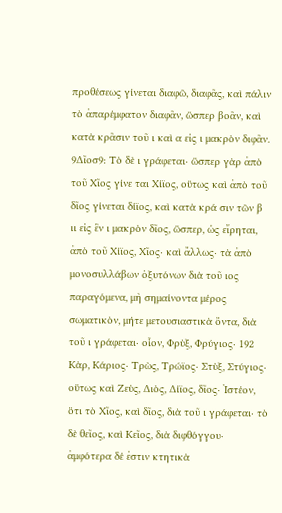προθέσεως γίνεται διαφῶ, διαφᾶς, καὶ πάλιν τὸ ἀπαρέμφατον διαφᾶν, ὥσπερ βοᾶν, καὶ κατὰ κρᾶσιν τοῦ ι καὶ α εἰς ι μακρὸν διφᾶν. 9Δῖοσ9: Τὸ δὲ ι γράφεται· ὥσπερ γὰρ ἀπὸ τοῦ Χῖος γίνε ται Χίϊος, οὕτως καὶ ἀπὸ τοῦ δῖος γίνεται δίϊος, καὶ κατὰ κρά σιν τῶν β ιι εἰς ἓν ι μακρὸν δῖος, ὥσπερ, ὡς εἴρηται, ἀπὸ τοῦ Χίϊος, Χῖος· καὶ ἄλλως· τὰ ἀπὸ μονοσυλλάβων ὀξυτόνων διὰ τοῦ ιος παραγόμενα, μὴ σημαίνοντα μέρος σωματικὸν, μήτε μετουσιαστικὰ ὄντα, διὰ τοῦ ι γράφεται· οἷον, Φρὺξ, Φρύγιος· 192 Κὰρ, Κάριος· Τρὼς, Τρώϊος· Στὺξ, Στύγιος· οὕτως καὶ Ζεὺς, Διὸς, Δίϊος, δῖος· Ἰστέον, ὅτι τὸ Χῖος, καὶ δῖος, διὰ τοῦ ι γράφεται· τὸ δὲ θεῖος, καὶ Κεῖος, διὰ διφθόγγου· ἀμφότερα δέ ἐστιν κτητικὰ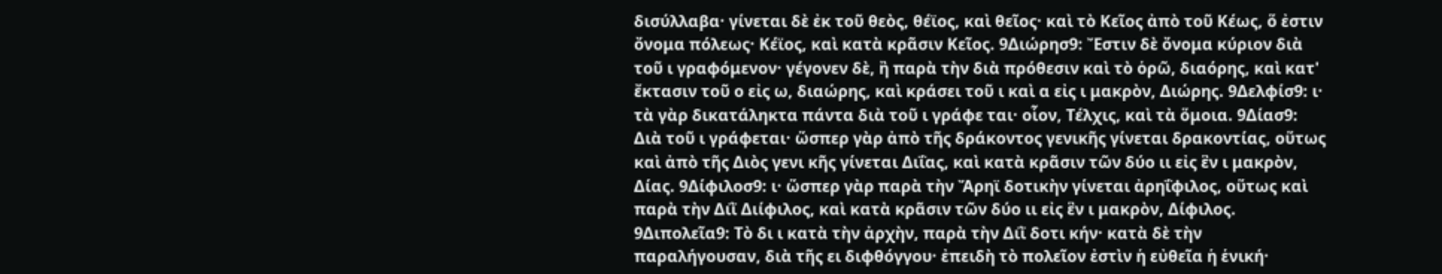δισύλλαβα· γίνεται δὲ ἐκ τοῦ θεὸς, θέϊος, καὶ θεῖος· καὶ τὸ Κεῖος ἀπὸ τοῦ Κέως, ὅ ἐστιν ὄνομα πόλεως· Κέϊος, καὶ κατὰ κρᾶσιν Κεῖος. 9Διώρησ9: Ἔστιν δὲ ὄνομα κύριον διὰ τοῦ ι γραφόμενον· γέγονεν δὲ, ἢ παρὰ τὴν διὰ πρόθεσιν καὶ τὸ ὁρῶ, διαόρης, καὶ κατ' ἔκτασιν τοῦ ο εἰς ω, διαώρης, καὶ κράσει τοῦ ι καὶ α εἰς ι μακρὸν, Διώρης. 9Δελφίσ9: ι· τὰ γὰρ δικατάληκτα πάντα διὰ τοῦ ι γράφε ται· οἷον, Τέλχις, καὶ τὰ ὅμοια. 9Δίασ9: Διὰ τοῦ ι γράφεται· ὥσπερ γὰρ ἀπὸ τῆς δράκοντος γενικῆς γίνεται δρακοντίας, οὕτως καὶ ἀπὸ τῆς Διὸς γενι κῆς γίνεται Διΐας, καὶ κατὰ κρᾶσιν τῶν δύο ιι εἰς ἓν ι μακρὸν, Δίας. 9Δίφιλοσ9: ι· ὥσπερ γὰρ παρὰ τὴν Ἄρηϊ δοτικὴν γίνεται ἀρηΐφιλος, οὕτως καὶ παρὰ τὴν Διῒ Διίφιλος, καὶ κατὰ κρᾶσιν τῶν δύο ιι εἰς ἓν ι μακρὸν, Δίφιλος. 9Διπολεῖα9: Τὸ δι ι κατὰ τὴν ἀρχὴν, παρὰ τὴν Διῒ δοτι κήν· κατὰ δὲ τὴν παραλήγουσαν, διὰ τῆς ει διφθόγγου· ἐπειδὴ τὸ πολεῖον ἐστὶν ἡ εὐθεῖα ἡ ἑνική·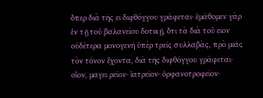ὅπερ διὰ τῆς ει διφθόγγου γράφεται· ἐμάθομεν γὰρ ἐν τῇ τοῦ βαλανείου δοτικῇ, ὅτι τὰ διὰ τοῦ ειον οὐδέτερα μονογενῆ ὑπὲρ τρεῖς συλλαβὰς, πρὸ μιᾶς τὸν τόνον ἔχοντα, διὰ τῆς διφθόγγου γράφεται· οἷον, μαγει ρεῖον· ἰατρεῖον· ὀρφανοτροφεῖον·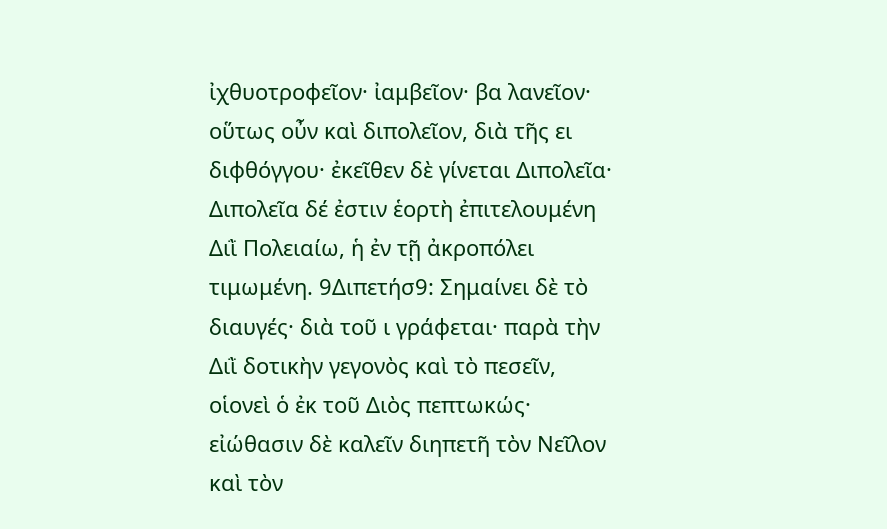ἰχθυοτροφεῖον· ἰαμβεῖον· βα λανεῖον· οὕτως οὖν καὶ διπολεῖον, διὰ τῆς ει διφθόγγου· ἐκεῖθεν δὲ γίνεται Διπολεῖα· Διπολεῖα δέ ἐστιν ἑορτὴ ἐπιτελουμένη Διῒ Πολειαίω, ἡ ἐν τῇ ἀκροπόλει τιμωμένη. 9Διπετήσ9: Σημαίνει δὲ τὸ διαυγές· διὰ τοῦ ι γράφεται· παρὰ τὴν Διῒ δοτικὴν γεγονὸς καὶ τὸ πεσεῖν, οἱονεὶ ὁ ἐκ τοῦ Διὸς πεπτωκώς· εἰώθασιν δὲ καλεῖν διηπετῆ τὸν Νεῖλον καὶ τὸν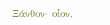Ξάνθον· οἷον,